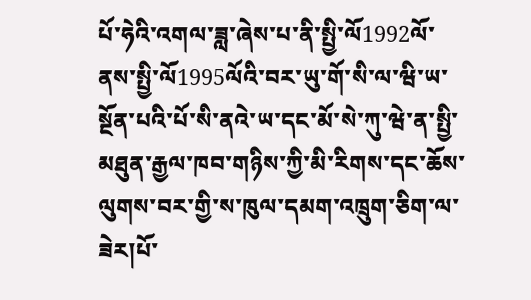པོ་ཧེའི་འགལ་ཟླ་ཞེས་པ་ནི་སྤྱི་ལོ1992ལོ་ནས་སྤྱི་ལོ1995ལོའི་བར་ཡུ་གོ་སི་ལ་ཝི་ཡ་སྔོན་པའི་པོ་སི་ནའེ་ཡ་དང་མོ་སེ་ཀུ་ཝེ་ན་སྤྱི་མཐུན་རྒྱལ་ཁབ་གཉིས་ཀྱི་མི་རིགས་དང་ཆོས་ལུགས་བར་གྱི་ས་ཁུལ་དམག་འཁྲུག་ཅིག་ལ་ཟེར།པོ་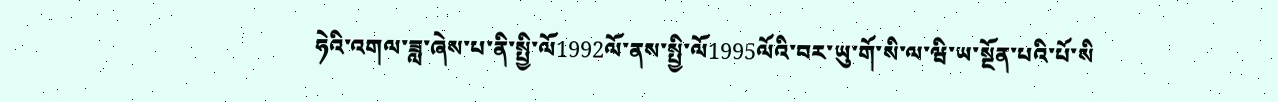ཧེའི་འགལ་ཟླ་ཞེས་པ་ནི་སྤྱི་ལོ1992ལོ་ནས་སྤྱི་ལོ1995ལོའི་བར་ཡུ་གོ་སི་ལ་ཝི་ཡ་སྔོན་པའི་པོ་སི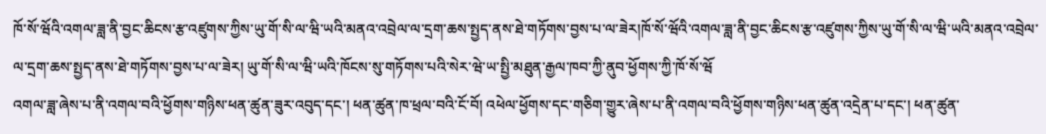ཁོ་སོ་ཝོའི་འགལ་ཟླ་ནི་བྱང་ཆིངས་རྩ་འཛུགས་ཀྱིས་ཡུ་གོ་སི་ལ་ཝི་ཡའི་མནའ་འབྲེལ་ལ་དྲག་ཆས་སྤྱད་ནས་ཐེ་གཏོགས་བྱས་པ་ལ་ཟེར།ཁོ་སོ་ཝོའི་འགལ་ཟླ་ནི་བྱང་ཆིངས་རྩ་འཛུགས་ཀྱིས་ཡུ་གོ་སི་ལ་ཝི་ཡའི་མནའ་འབྲེལ་ལ་དྲག་ཆས་སྤྱད་ནས་ཐེ་གཏོགས་བྱས་པ་ལ་ཟེར། ཡུ་གོ་སི་ལ་ཝི་ཡའི་ཁོངས་སུ་གཏོགས་པའི་སེར་ཝེ་ཡ་སྤྱི་མཐུན་རྒྱལ་ཁབ་ཀྱི་ནུབ་ཕྱོགས་ཀྱི་ཁོ་སོ་ཝོ
འགལ་ཟླ་ཞེས་པ་ནི་འགལ་བའི་ཕྱོགས་གཉིས་ཕན་ཚུན་ཟུར་འབུད་དང་། ཕན་ཚུན་ཁ་ཕྲལ་བའི་ངོ་བོ། འཕེལ་ཕྱོགས་དང་གཅིག་གྱུར་ཞེས་པ་ནི་འགལ་བའི་ཕྱོགས་གཉིས་ཕན་ཚུན་འདྲེན་པ་དང་། ཕན་ཚུན་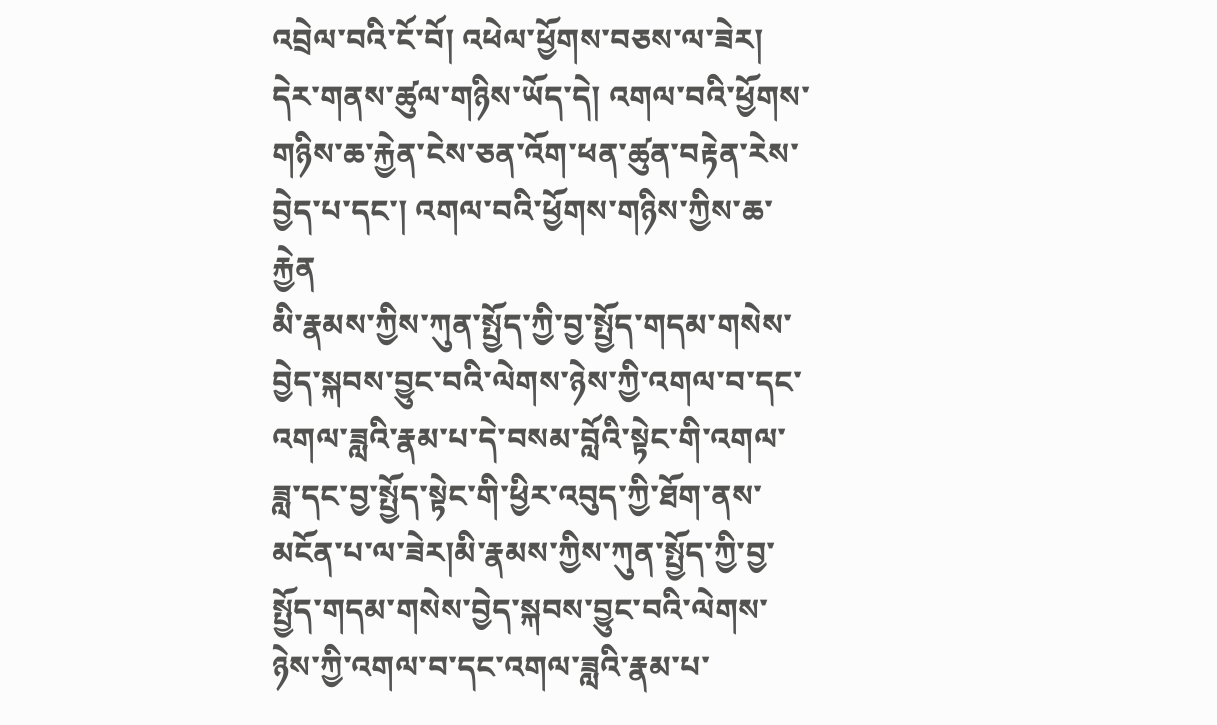འབྲེལ་བའི་ངོ་བོ། འཕེལ་ཕྱོགས་བཅས་ལ་ཟེར། དེར་གནས་ཚུལ་གཉིས་ཡོད་དེ། འགལ་བའི་ཕྱོགས་གཉིས་ཆ་རྐྱེན་ངེས་ཅན་འོག་ཕན་ཚུན་བརྟེན་རེས་བྱེད་པ་དང་། འགལ་བའི་ཕྱོགས་གཉིས་ཀྱིས་ཆ་རྐྱེན
མི་རྣམས་ཀྱིས་ཀུན་སྤྱོད་ཀྱི་བྱ་སྤྱོད་གདམ་གསེས་བྱེད་སྐབས་བྱུང་བའི་ལེགས་ཉེས་ཀྱི་འགལ་བ་དང་འགལ་ཟླའི་རྣམ་པ་དེ་བསམ་བློའི་སྟེང་གི་འགལ་ཟླ་དང་བྱ་སྤྱོད་སྟེང་གི་ཕྱིར་འབུད་ཀྱི་ཐོག་ནས་མངོན་པ་ལ་ཟེར།མི་རྣམས་ཀྱིས་ཀུན་སྤྱོད་ཀྱི་བྱ་སྤྱོད་གདམ་གསེས་བྱེད་སྐབས་བྱུང་བའི་ལེགས་ཉེས་ཀྱི་འགལ་བ་དང་འགལ་ཟླའི་རྣམ་པ་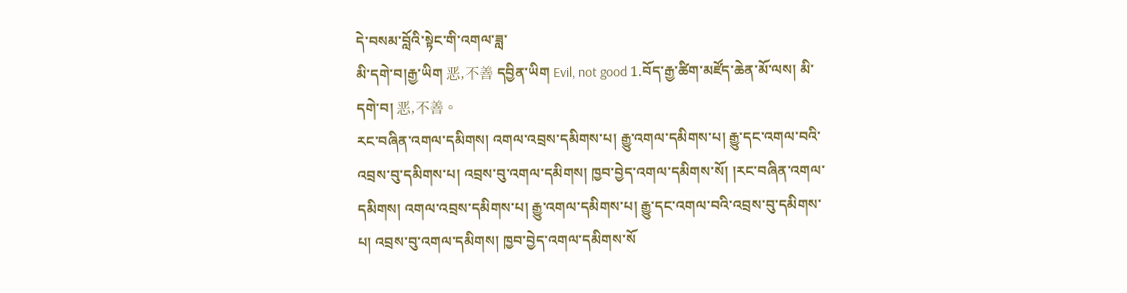དེ་བསམ་བློའི་སྟེང་གི་འགལ་ཟླ་
མི་དགེ་བ།རྒྱ་ཡིག 恶,不善 དབྱིན་ཡིག Evil, not good 1.བོད་རྒྱ་ཚིག་མཛོད་ཆེན་མོ་ལས། མི་དགེ་བ། 恶,不善。
རང་བཞིན་འགལ་དམིགས། འགལ་འབྲས་དམིགས་པ། རྒྱུ་འགལ་དམིགས་པ། རྒྱུ་དང་འགལ་བའི་འབྲས་བུ་དམིགས་པ། འབྲས་བུ་འགལ་དམིགས། ཁྱབ་བྱེད་འགལ་དམིགས་སོ། །རང་བཞིན་འགལ་དམིགས། འགལ་འབྲས་དམིགས་པ། རྒྱུ་འགལ་དམིགས་པ། རྒྱུ་དང་འགལ་བའི་འབྲས་བུ་དམིགས་པ། འབྲས་བུ་འགལ་དམིགས། ཁྱབ་བྱེད་འགལ་དམིགས་སོ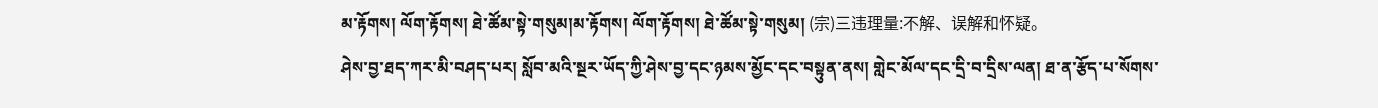མ་རྟོགས། ལོག་རྟོགས། ཐེ་ཚོམ་སྟེ་གསུམ།མ་རྟོགས། ལོག་རྟོགས། ཐེ་ཚོམ་སྟེ་གསུམ། (宗)三违理量:不解、误解和怀疑。
ཤེས་བྱ་ཐད་ཀར་མི་བཤད་པར། སློབ་མའི་སྔར་ཡོད་ཀྱི་ཤེས་བྱ་དང་ཉམས་མྱོང་དང་བསྟུན་ནས། གླེང་མོལ་དང་དྲི་བ་དྲིས་ལན། ཐ་ན་རྩོད་པ་སོགས་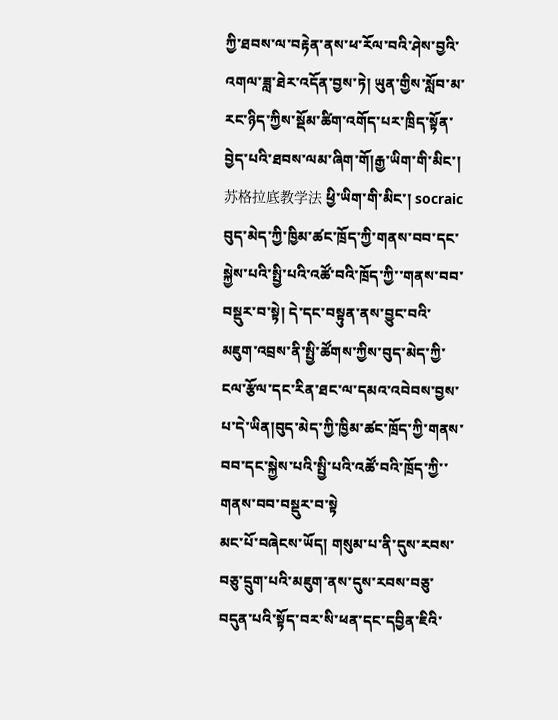ཀྱི་ཐབས་ལ་བརྟེན་ནས་ཕ་རོལ་བའི་ཤེས་བྱའི་འགལ་ཟླ་ཐེར་འདོན་བྱས་ཏེ། ཡུན་གྱིས་སློབ་མ་རང་ཉིད་ཀྱིས་སྡོམ་ཚིག་འགོད་པར་ཁྲིད་སྟོན་བྱེད་པའི་ཐབས་ལམ་ཞིག་གོ།རྒྱ་ཡིག་གི་མིང་། 苏格拉底教学法 ཕྱི་ཡིག་གི་མིང་། socraic
བུད་མེད་ཀྱི་ཁྱིམ་ཚང་ཁྲོད་ཀྱི་གནས་བབ་དང་སྐྱེས་པའི་སྤྱི་པའི་འཚོ་བའི་ཁྲོད་ཀྱི་་གནས་བབ་བསྡུར་བ་སྟེ། དེ་དང་བསྟུན་ནས་བྱུང་བའི་མཇུག་འབྲས་ནི་སྤྱི་ཚོགས་ཀྱིས་བུད་མེད་ཀྱི་ངལ་རྩོལ་དང་རིན་ཐང་ལ་དམའ་འབེབས་བྱས་པ་དེ་ཡིན།བུད་མེད་ཀྱི་ཁྱིམ་ཚང་ཁྲོད་ཀྱི་གནས་བབ་དང་སྐྱེས་པའི་སྤྱི་པའི་འཚོ་བའི་ཁྲོད་ཀྱི་་གནས་བབ་བསྡུར་བ་སྟེ
མང་པོ་བཞེངས་ཡོད། གསུམ་པ་ནི་དུས་རབས་བཅུ་དྲུག་པའི་མཇུག་ནས་དུས་རབས་བཅུ་བདུན་པའི་སྟོད་བར་སི་ཕན་དང་དབྱིན་ཇིའི་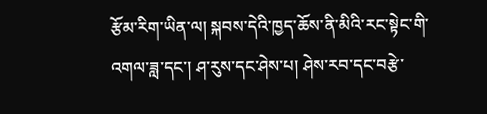རྩོམ་རིག་ཡིན་ལ། སྐབས་དེའི་ཁྱད་ཆོས་ནི་མིའི་རང་སྟེང་གི་འགལ་ཟླ་དང་། ཤ་རུས་དང་ཤེས་པ། ཤེས་རབ་དང་བརྩེ་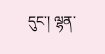དུང་། ལྷན་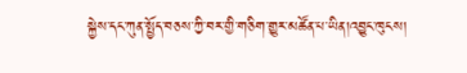སྐྱེས་དང་ཀུན་སྤྱོད་བཅས་ཀྱི་བར་གྱི་གཅིག་གྱུར་མཚོན་པ་ཡིན།འབྱུང་ཁུངས།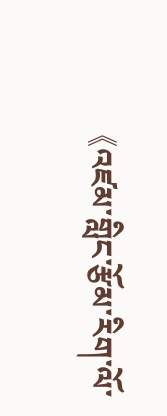《འཛམ་གླིང་རྩོམ་རིག་ལོ་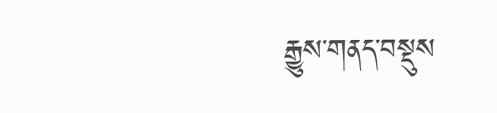རྒྱུས་གནད་བསྡུས